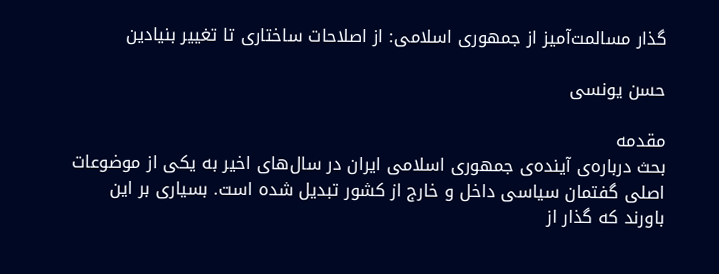گذار مسالمت‌آمیز از جمهوری اسلامی: از اصلاحات ساختاری تا تغییر بنیادین

حسن یونسی

مقدمه
بحث درباره‌ی آینده‌ی جمهوری اسلامی ایران در سال‌های اخیر به یکی از موضوعات اصلی گفتمان سیاسی داخل و خارج از کشور تبدیل شده است. بسیاری بر این باورند که گذار از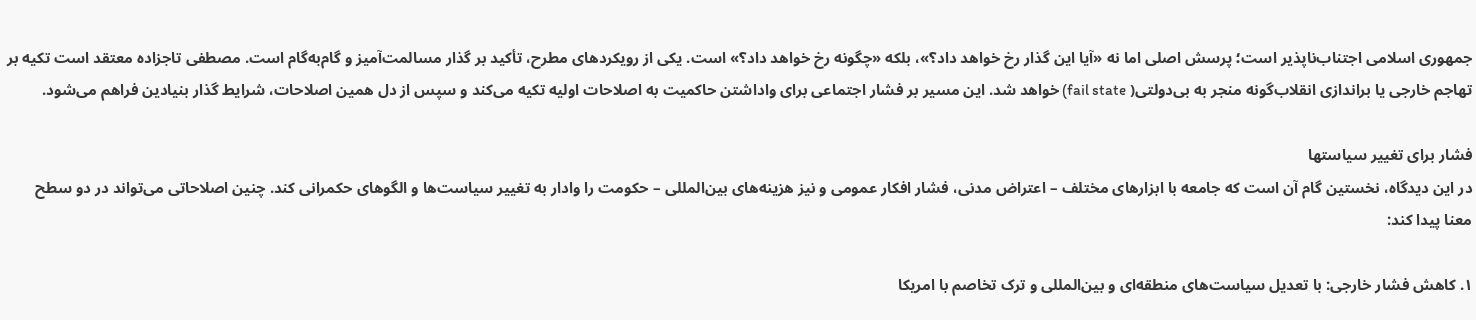جمهوری اسلامی اجتناب‌ناپذیر است؛ پرسش اصلی اما نه «آیا این گذار رخ خواهد داد؟»، بلکه «چگونه رخ خواهد داد؟» است. یکی از رویکردهای مطرح، تأکید بر گذار مسالمت‌آمیز و گام‌به‌گام است. مصطفی تاجزاده معتقد است تکیه بر تهاجم خارجی یا براندازی انقلاب‌گونه منجر به بی‌دولتی( fail state) خواهد شد. این مسیر بر فشار اجتماعی برای واداشتن حاکمیت به اصلاحات اولیه تکیه می‌کند و سپس از دل همین اصلاحات، شرایط گذار بنیادین فراهم می‌شود.

فشار برای تغییر سیاستها
در این دیدگاه، نخستین گام آن است که جامعه با ابزارهای مختلف – اعتراض مدنی، فشار افکار عمومی و نیز هزینه‌های بین‌المللی – حکومت را وادار به تغییر سیاست‌ها و الگوهای حکمرانی کند. چنین اصلاحاتی می‌تواند در دو سطح معنا پیدا کند:

۱. کاهش فشار خارجی: با تعدیل سیاست‌های منطقه‌ای و بین‌المللی و ترک تخاصم با امریکا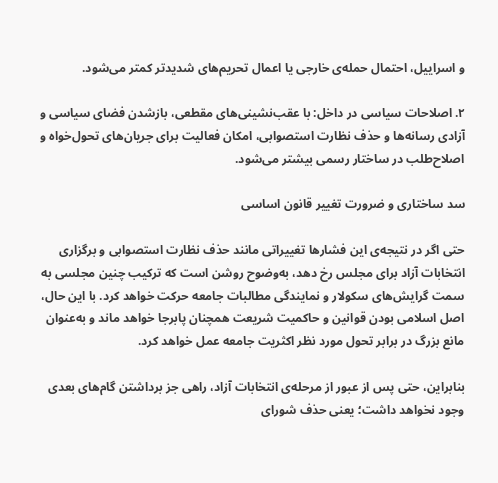و اسراییل، احتمال حمله‌ی خارجی یا اعمال تحریم‌های شدیدتر کمتر می‌شود.

۲. اصلاحات سیاسی در داخل: با عقب‌نشینی‌های مقطعی، بازشدن فضای سیاسی و آزادی رسانه‌ها و حذف نظارت استصوابی، امکان فعالیت برای جریان‌های تحول‌خواه و اصلاح‌طلب در ساختار رسمی بیشتر می‌شود.

سد ساختاری و ضرورت تغییر قانون اساسی

حتی اگر در نتیجه‌ی این فشارها تغییراتی مانند حذف نظارت استصوابی و برگزاری انتخابات آزاد برای مجلس رخ دهد، به‌وضوح روشن است که ترکیب چنین مجلسی به سمت گرایش‌های سکولار و نمایندگی مطالبات جامعه حرکت خواهد کرد. با این حال، اصل اسلامی بودن قوانین و حاکمیت شریعت همچنان پابرجا خواهد ماند و به‌عنوان مانع بزرگ در برابر تحول مورد نظر اکثریت جامعه عمل خواهد کرد.

بنابراین، حتی پس از عبور از مرحله‌ی انتخابات آزاد، راهی جز برداشتن گام‌های بعدی وجود نخواهد داشت؛ یعنی حذف شورای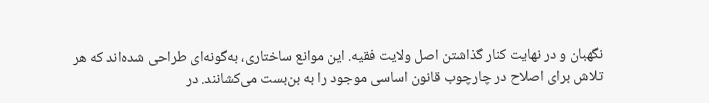نگهبان و در نهایت کنار گذاشتن اصل ولایت فقیه. این موانع ساختاری، به‌گونه‌ای طراحی شده‌اند که هر تلاش برای اصلاح در چارچوب قانون اساسی موجود را به بن‌بست می‌کشانند. در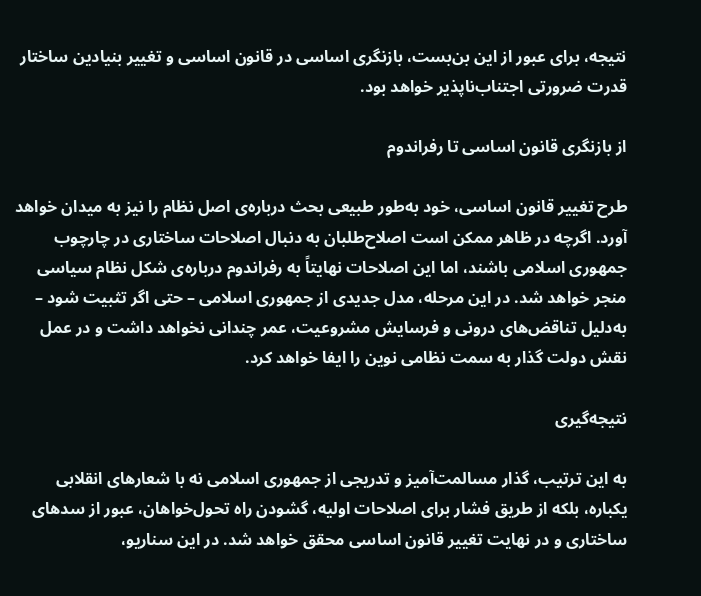نتیجه، برای عبور از این بن‌بست، بازنگری اساسی در قانون اساسی و تغییر بنیادین ساختار قدرت ضرورتی اجتناب‌ناپذیر خواهد بود.

از بازنگری قانون اساسی تا رفراندوم

طرح تغییر قانون اساسی، خود به‌طور طبیعی بحث درباره‌ی اصل نظام را نیز به میدان خواهد آورد. اگرچه در ظاهر ممکن است اصلاح‌طلبان به دنبال اصلاحات ساختاری در چارچوب جمهوری اسلامی باشند، اما این اصلاحات نهایتاً به رفراندوم درباره‌ی شکل نظام سیاسی منجر خواهد شد. در این مرحله، مدل جدیدی از جمهوری اسلامی – حتی اگر تثبیت شود – به‌دلیل تناقض‌های درونی و فرسایش مشروعیت، عمر چندانی نخواهد داشت و در عمل نقش دولت گذار به سمت نظامی نوین را ایفا خواهد کرد.

نتیجه‌گیری

به این ترتیب، گذار مسالمت‌آمیز و تدریجی از جمهوری اسلامی نه با شعارهای انقلابی یکباره، بلکه از طریق فشار برای اصلاحات اولیه، گشودن راه تحول‌خواهان، عبور از سدهای ساختاری و در نهایت تغییر قانون اساسی محقق خواهد شد. در این سناریو،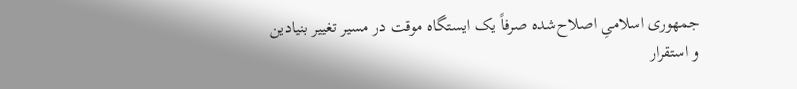جمهوری اسلامیِ اصلاح‌شده صرفاً یک ایستگاه موقت در مسیر تغییر بنیادین و استقرار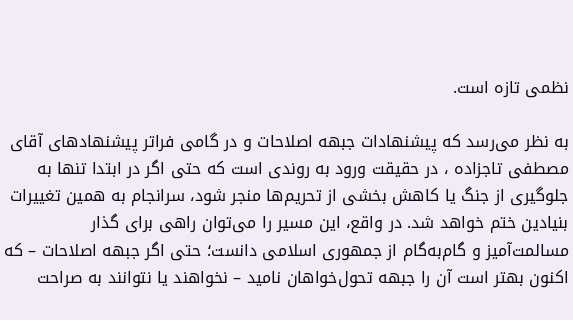نظمی تازه است.

به نظر می‌رسد که پیشنهادات جبهه اصلاحات و در گامی فراتر پیشنهادهای آقای مصطفی تاجزاده ، در حقیقت ورود به روندی است که حتی اگر در ابتدا تنها به جلوگیری از جنگ یا کاهش بخشی از تحریم‌ها منجر شود، سرانجام به همین تغییرات بنیادین ختم خواهد شد. در واقع، این مسیر را می‌توان راهی برای گذار مسالمت‌آمیز و گام‌به‌گام از جمهوری اسلامی دانست؛ حتی اگر جبهه اصلاحات – که اکنون بهتر است آن را جبهه تحول‌خواهان نامید – نخواهند یا نتوانند به صراحت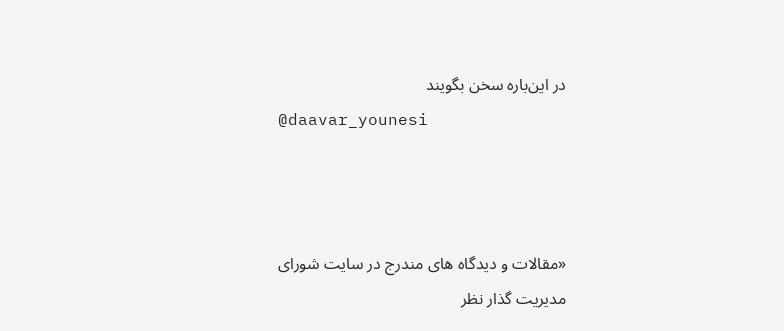در این‌باره سخن بگویند
@daavar_younesi



«مقالات و دیدگاه های مندرج در سایت شورای مدیریت گذار نظر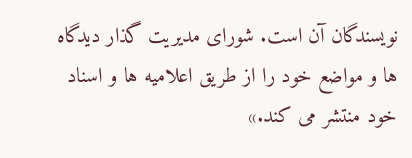نویسندگان آن است. شورای مدیریت گذار دیدگاه ها و مواضع خود را از طریق اعلامیه ها و اسناد خود منتشر می کند.»